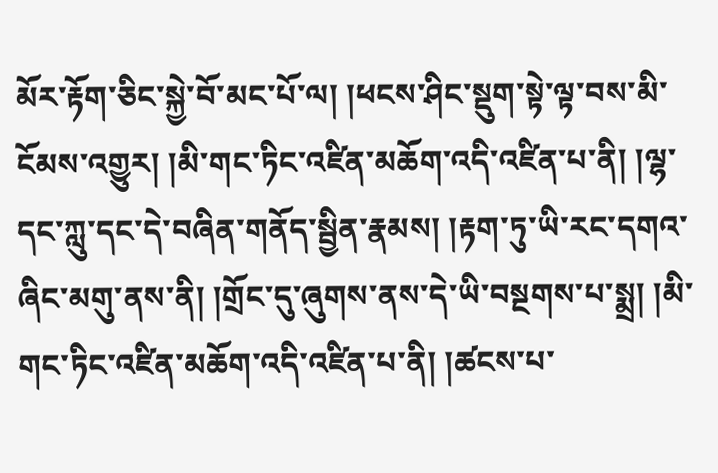མོར་རྟོག་ཅིང་སྐྱེ་བོ་མང་པོ་ལ། །ཕངས་ཤིང་སྡུག་སྟེ་ལྟ་བས་མི་ངོམས་འགྱུར། །མི་གང་ཏིང་འཛིན་མཆོག་འདི་འཛིན་པ་ནི། །ལྷ་དང་ཀླུ་དང་དེ་བཞིན་གནོད་སྦྱིན་རྣམས། །རྟག་ཏུ་ཡི་རང་དགའ་ཞིང་མགུ་ནས་ནི། །གྲོང་དུ་ཞུགས་ནས་དེ་ཡི་བསྔགས་པ་སྨྲ། །མི་གང་ཏིང་འཛིན་མཆོག་འདི་འཛིན་པ་ནི། །ཚངས་པ་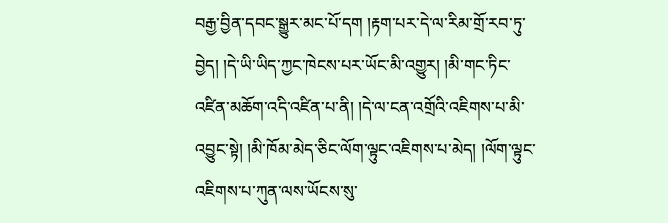བརྒྱ་བྱིན་དབང་སྒྱུར་མང་པོ་དག །རྟག་པར་དེ་ལ་རིམ་གྲོ་རབ་ཏུ་བྱེད། །དེ་ཡི་ཡིད་ཀྱང་ཁེངས་པར་ཡོང་མི་འགྱུར། །མི་གང་ཏིང་འཛིན་མཆོག་འདི་འཛིན་པ་ནི། །དེ་ལ་ངན་འགྲོའི་འཇིགས་པ་མི་འབྱུང་སྟེ། །མི་ཁོམ་མེད་ཅིང་ལོག་ལྟུང་འཇིགས་པ་མེད། །ལོག་ལྟུང་འཇིགས་པ་ཀུན་ལས་ཡོངས་སུ་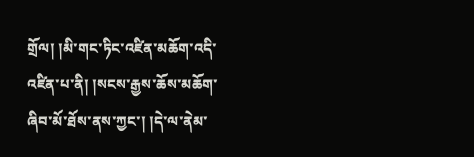གྲོལ། །མི་གང་ཏིང་འཛིན་མཆོག་འདི་འཛིན་པ་ནི། །སངས་རྒྱས་ཆོས་མཆོག་ཞིབ་མོ་ཐོས་ནས་ཀྱང་། །དེ་ལ་ནེམ་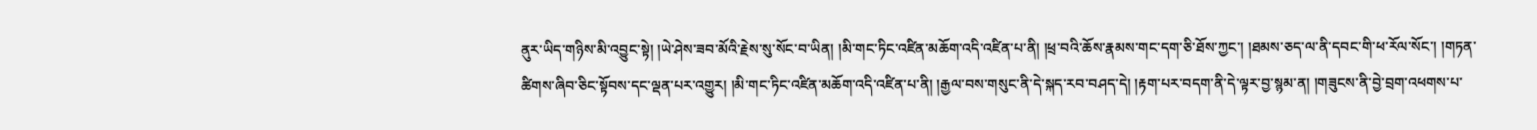ནུར་ཡིད་གཉིས་མི་འབྱུང་སྟེ། །ཡེ་ཤེས་ཟབ་མོའི་རྗེས་སུ་སོང་བ་ཡིན། །མི་གང་ཏིང་འཛིན་མཆོག་འདི་འཛིན་པ་ནི། །ཕྲ་བའི་ཆོས་རྣམས་གང་དག་ཅི་ཐོས་ཀྱང་། །ཐམས་ཅད་ལ་ནི་དབང་གི་ཕ་རོལ་སོང་། །གཏན་ཚིགས་ཞིབ་ཅིང་སྟོབས་དང་ལྡན་པར་འགྱུར། །མི་གང་ཏིང་འཛིན་མཆོག་འདི་འཛིན་པ་ནི། །རྒྱལ་བས་གསུང་ནི་དེ་སྐད་རབ་བཤད་དེ། །རྟག་པར་བདག་ནི་དེ་ལྟར་བྱ་སྙམ་ན། །གཟུངས་ནི་བྱེ་བྲག་འཕགས་པ་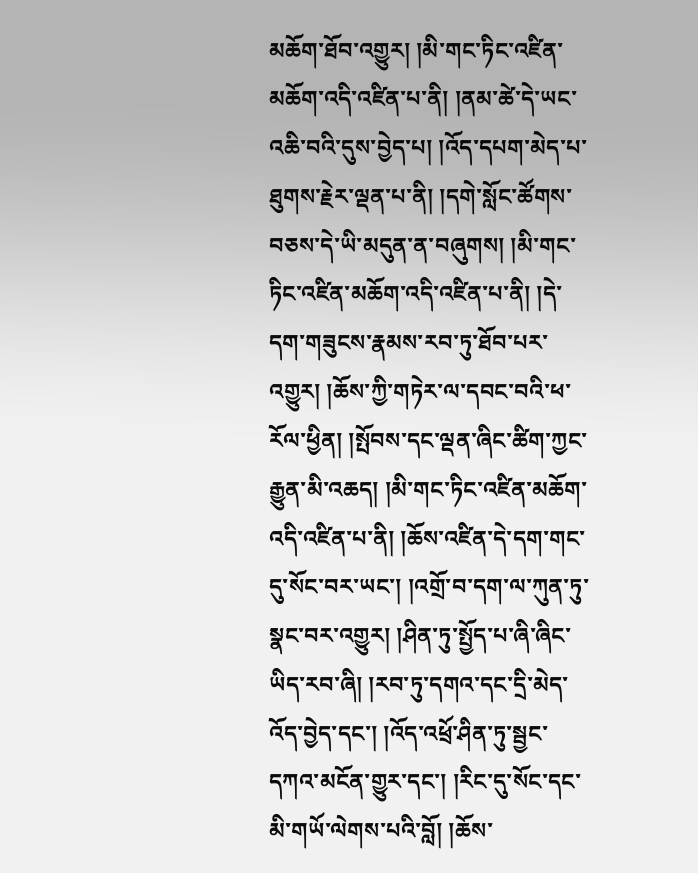མཆོག་ཐོབ་འགྱུར། །མི་གང་ཏིང་འཛིན་མཆོག་འདི་འཛིན་པ་ནི། །ནམ་ཚེ་དེ་ཡང་འཆི་བའི་དུས་བྱེད་པ། །འོད་དཔག་མེད་པ་ཐུགས་རྗེར་ལྡན་པ་ནི། །དགེ་སློང་ཚོགས་བཅས་དེ་ཡི་མདུན་ན་བཞུགས། །མི་གང་ཏིང་འཛིན་མཆོག་འདི་འཛིན་པ་ནི། །དེ་དག་གཟུངས་རྣམས་རབ་ཏུ་ཐོབ་པར་འགྱུར། །ཆོས་ཀྱི་གཏེར་ལ་དབང་བའི་ཕ་རོལ་ཕྱིན། །སྤོབས་དང་ལྡན་ཞིང་ཚིག་ཀྱང་རྒྱུན་མི་འཆད། །མི་གང་ཏིང་འཛིན་མཆོག་འདི་འཛིན་པ་ནི། །ཆོས་འཛིན་དེ་དག་གང་དུ་སོང་བར་ཡང་། །འགྲོ་བ་དག་ལ་ཀུན་ཏུ་སྣང་བར་འགྱུར། །ཤིན་ཏུ་སྤྱོད་པ་ཞི་ཞིང་ཡིད་རབ་ཞི། །རབ་ཏུ་དགའ་དང་དྲི་མེད་འོད་བྱེད་དང་། །འོད་འཕྲོ་ཤིན་ཏུ་སྦྱང་དཀའ་མངོན་གྱུར་དང་། །རིང་དུ་སོང་དང་མི་གཡོ་ལེགས་པའི་བློ། །ཆོས་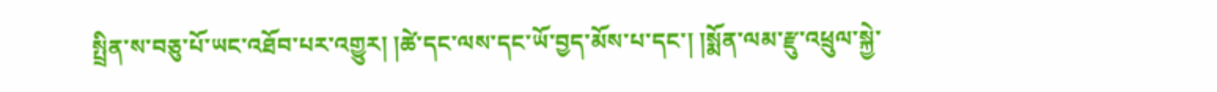སྤྲིན་ས་བཅུ་པོ་ཡང་འཐོབ་པར་འགྱུར། །ཚེ་དང་ལས་དང་ཡོ་བྱད་མོས་པ་དང་། །སྨོན་ལམ་རྫུ་འཕྲུལ་སྐྱེ་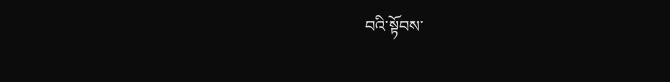བའི་སྟོབས་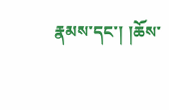རྣམས་དང་། །ཆོས་